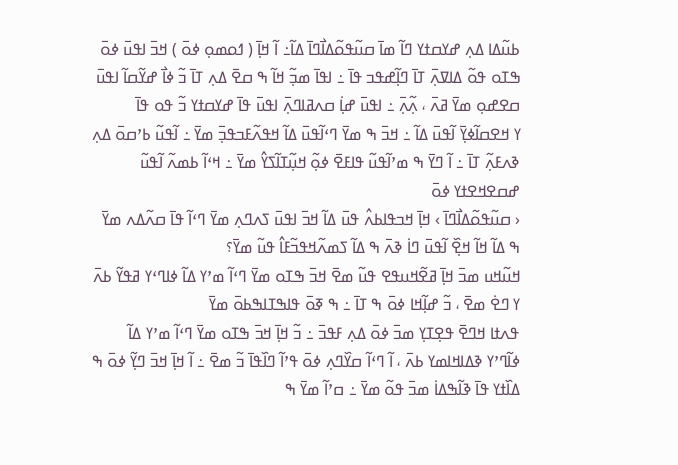ߕߎ߬ߡߊ ߡߍ߲ ߝߌߛߙߌ ߣߊ߬ ߘߊ߫ ߛߎ߬ߟߋ߬ߡߊ߯ߣߊ߫ ߡߊ߬߸ ߊ߬ ߞߊ߲߫ ( ߗߋߘߋ߲ ߦߋ߫ ) ߞߏ߫ ߊߟߎ߫ ߦߋ߫ ߒߠߋ ߟߋ߬ ߡߊߜߍ߲߫ ߠߊ߫ ߣߊ߲߬ߝߟߏ ߟߊ߫ ߸ ߊߟߊ߫ ߘߏ߲߬ ߞߊ߬ ߒ ߛߐ߫ ߡߍ߲ ߠߊ߫ ߏ߬ ߦߊ߯ ߝߌ߬ߛߊ߬ ߊߟߎ߫ ߛߐߝߋ߲ ߘߌ߫ ߥߍ߫ ، ߍ߲߬ߍ߲߫ ߸ ߊߟߎ߫ ߝߊ߲߭ ߛߍߥߊߣߍ߲߫ ߊߟߎ߫ ߟߊ߫ ߝߌߛߙߌ ߏ߬ ߟߋ ߟߊ߫
ߌ ߞߐߛߊ߬ߦߌ߲߫ ߊ߬ߟߎ߫ ߡߊ߬ ߸ ߞߏ߫ ߒ ߘߌ߫ ߣߵߊ߬ߟߎ߫ ߡߊ߬ ߞߟߍ߬ߓߏߟߏ߲߫ ߘߌ߫ ߸ ߊ߬ߟߎ߬ ߕߴߛߋ߫ ߡߍ߲ ߢߍߓߍ߲߬ ߠߊ߫ ߸ ߊ߬ ߣߌ߫ ߒ ߘߴߊ߬ߟߎ߬ ߟߊߓߐ߫ ߦߋ߲߬ ߞߎ߲߬ߠߊ߬ߖߌ߮ ߘߌ߫ ߸ ߞߵߊ߬ ߕߘߍ߬ ߊ߬ߟߎ߬ ߝߛߐߞߐߙߌ ߦߋ߫
‹ ߛߎ߬ߟߋ߬ߡߊ߯ߣߊ߫ › ߞߊ߲߫ ߞߏߟߊߕߍ߮ ߟߎ߫ ߡߊ߬ ߞߏ߫ ߊߟߎ߫ ߖߍߣߍ߲ ߘߌ߫ ߣߵߊ߬ ߟߊ߫ ߛߍ߬ߡߍ ߘߌ߫ ߒ ߡߊ߬ ߞߊ߬ ߞߐ߲߰ ߊ߬ߟߎ߫ ߣߊ߭ ߢߍ߫ ߒ ߡߊ߬ ߖߘߍ߬ߞߟߏ߬ߓߊ߮ ߟߎ߬ ߘߌ߫؟
ߞߎ߬ߞߎ ߘߏ߫ ߞߊ߲߫ ߥߐ߬ߞߎߟߐ ߟߎ߬ ߘߐ߫ ߞߏ߫ ߒߠߋ ߘߌ߫ ߣߵߊ߬ ߘߴߌ ߡߊ߬ ߦߊߣߵߌ ߥߟߌ߬ ߕߍ߫ ߌ ߣߐ߭ ߘߐ߫ ، ߏ߬ ߝߊ߲߬ߞߊ ߦߋ߫ ߒ ߠߊ߫ ߸ ߒ ߧߋ߫ ߟߊߒߠߊߒߕߋ߫ ߘߌ߫
ߟߍߙߊ ߞߣߐ߫ ߟߐ߲ߠߌ߲ ߘߏ߫ ߦߋ߫ ߡߍ߲ ߓߟߏ߫ ߸ ߏ߬ ߞߊ߲߫ ߞߏ߫ ߒߠߋ ߘߌ߫ ߣߵߊ߬ ߘߴߌ ߡߊ߬ ߦߊ߬ߣߴߌ ߢߡߊߞߊߘߌ ߕߍ߫ ، ߊ߬ ߣߵߊ߬ ߛߌ߰ߣߍ߲ ߦߋ߫ ߟߴߊ߬ ߣߊ߰ߟߊ߫ ߏ߬ ߘߐ߫ ߸ ߊ߬ ߞߊ߲߫ ߞߏ߫ ߣߌ߲߬ ߦߋ߫ ߒ ߡߊ߰ߙߌ ߟߊ߫ ߢߊ߬ߒߡߊ߭ ߘߏ߫ ߟߋ߬ ߘߌ߫ ߸ ߛߴߊ߬ ߘߌ߫ ߒ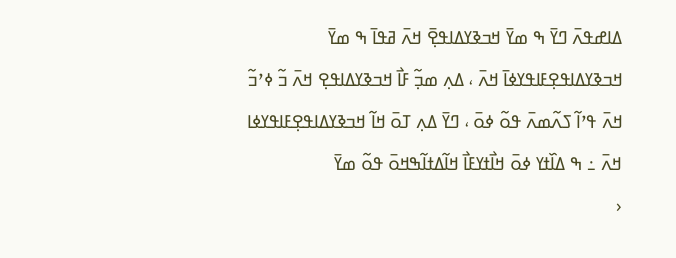ߡߊߝߟߍ߫ ߣߌ߫ ߒ ߘߌ߫ ߞߏߢߌߡߊߟߐ߲߫ ߞߍ߫ ߥߟߊ߫ ߒ ߘߌ߫ ߞߏߢߌߡߊߟߐ߲ߓߊߟߌߦߊ߫ ߞߍ߫ ، ߡߍ߲ ߘߏ߲߬ ߓߊ߯ ߞߏߢߌߡߊߟߐ߲ ߞߍ߫ ߏ߬ ߦߴߏ߬ ߞߍ߫ ߟߴߊ߬ ߖߍ߬ߘߍ߫ ߟߋ߬ ߦߋ߫ ، ߣߌ߫ ߡߍ߲ ߠߋ߫ ߞߊ߬ ߞߏߢߌߡߊߟߐ߲ߓߊߟߌߦߊ ߞߍ߫ ߸ ߒ ߡߊ߰ߙߌ ߦߋ߫ ߞߊ߯ߙߌߓߊ߯ ߞߊ߬ߡߙߊ߬ߒߞߋ߫ ߟߋ߬ ߘߌ߫
‹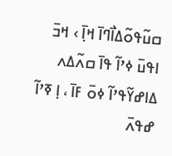ߛߎ߬ߟߋ߬ߡߊ߯ߣߊ߫ ߞߊ߲߫ › ߞߏ߫ ߊߟߎ߫ ߦߴߊ߬ ߟߊ߫ ߛߍ߬ߡߍ ߡߊߝߌ߬ߟߴߊ߬ ߦߋ߫ ߓߊ߫ ، ߊ߲ ߧߴߊ߬ ߝߟߍ߫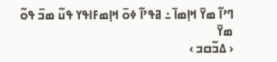ߣߴߊ߬ ߘߌ߫ ߞߊ߲ߘߊ߫ ߸ ߥߟߴߊ߬ ߦߋ߫ ߞߊ߲ߘߓߊߟߌ ߟߎ߬ ߘߏ߫ ߟߋ߬ ߘߌ߫
‹ ߡߏ߬ߛߏ ›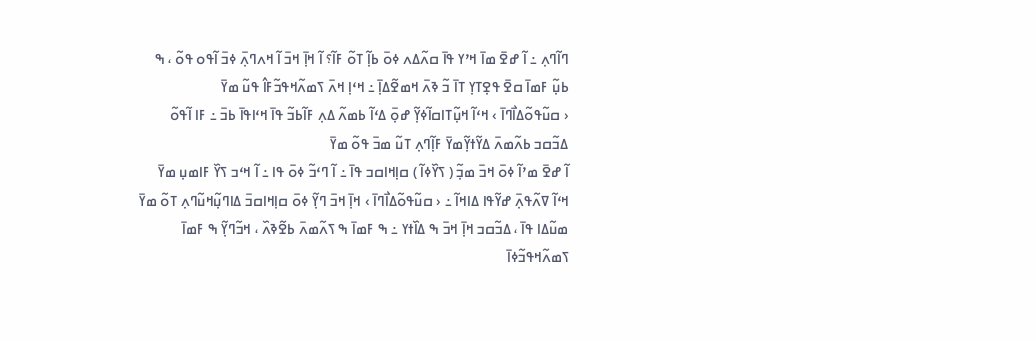ߣߊ߬ߣߍ߲ ߸ ߊ߬ ߝߐ߫ ߘߊ߫ ߞߴߌ ߟߊ߫ ߛߍ߬ߡߍ ߦߋ߫ ߕߊ߲߬ ߠߋ߬ ߓߊ߬؟ ߊ߬ ߞߊ߲߫ ߞߏ߫ ߊ߬ ߞߍߣߍ߲߫ ߦߏ߫ ߊ߬ߟߋ ߟߋ߬ ، ߒ ߕߎ߲߬ ߓߘߊ߫ ߛߐ߫ ߟߐ߲ߠߌ߲ ߠߊ߫ ߏ߬ ߢߍ߫ ߞߘߐ߬ߡߊ߲߫ ߸ ߞߵߊ߲ ߞߍ߫ ߖߘߍ߬ߞߟߏ߬ߓߊ߮ ߟߎ߬ ߘߌ߫
‹ ߛߎ߬ߟߋ߬ߡߊ߯ߣߊ߫ › ߞߵߊ߬ ߞߎ߲߬ߠߊߛߊ߬ߦߌ߲߬ ߝߋ߲߫ ߡߵߊ߬ ߕߘߍ߬ ߡߍ߲ ߓߊ߬ߕߏ߬ ߟߊ߫ ߞߵߊߟߊ߫ ߕߏ߫ ߸ ߓߊ ߊ߬ߟߋ߬ ߡߏ߬ߛߏ ߕߍ߬ߘߍ߫ ߡߌ߬ߙߌ߲߬ߘߌ߫ ߓߊ߲߬ߣߍ߲ ߠߎ߬ ߘߏ߫ ߟߋ߬ ߘߌ߫
ߊ߬ ߝߐ߫ ߘߴߊ߬ ߦߋ߫ ߞߏ߫ ߘߏ߲߬ ( ߖߌ߰ߦߊ߬ ) ߛߊ߲ߞߊߛߏ ߟߊ߫ ߸ ߊ߬ ߣߵߏ߬ ߦߋ߫ ߟߊ ߸ ߊ߬ ߞߵߏ ߖߌ߰ ߓߊߘߎ߲ ߘߌ߫ ߞߵߊ߬ ߜߍ߬ߟߍ߲߫ ߝߌ߬ߟߊ ߡߊߞߊ߬ ߸ ‹ ߛߎ߬ߟߋ߬ߡߊ߯ߣߊ߫ › ߞߊ߲߫ ߞߏ߫ ߣߌ߲߬ ߦߋ߫ ߛߊ߲ߞߊߛߏ߫ ߡߊߣߎ߲߬ߞߎ߬ߣߍ߲ ߠߋ߬ ߘߌ߫ ߘߎ߬ߡߊ ߟߊ߫ ، ߡߏ߬ߛߏ ߞߊ߲߫ ߞߏ߫ ߒ ߡߊ߰ߙߌ ߸ ߒ ߓߘߊ߫ ߒ ߖߍ߬ߘߍ߫ ߕߐ߬ߢߍ߰ ، ߞߏ߬ߣߌ߲߬ ߒ ߓߘߊ߫ ߖߘߍ߬ߞߟߏ߬ߦߊ߫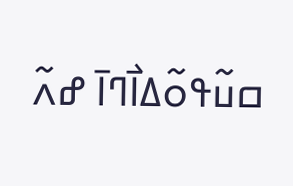ߛߎ߬ߟߋ߬ߡߊ߯ߣߊ߫ ߝߍ߬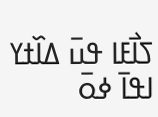ߖߊ߯ߓߊ ߟߎ߫ ߡߊ߰ߙߌ ߊߟߊ߫ ߦߋ߫